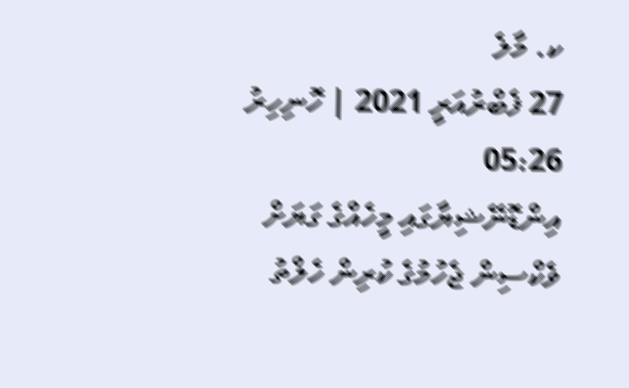ކ. މާލެ
27 ފެބްރުއަރީ 2021 | ހޮނިހިރު 05:26
އިންޑޮނޭޝިޔާގައި މީހެއްގެ ގަޔަށް ވެކްސިން ޖެހުމުގެ ކުރިން ހެލްތު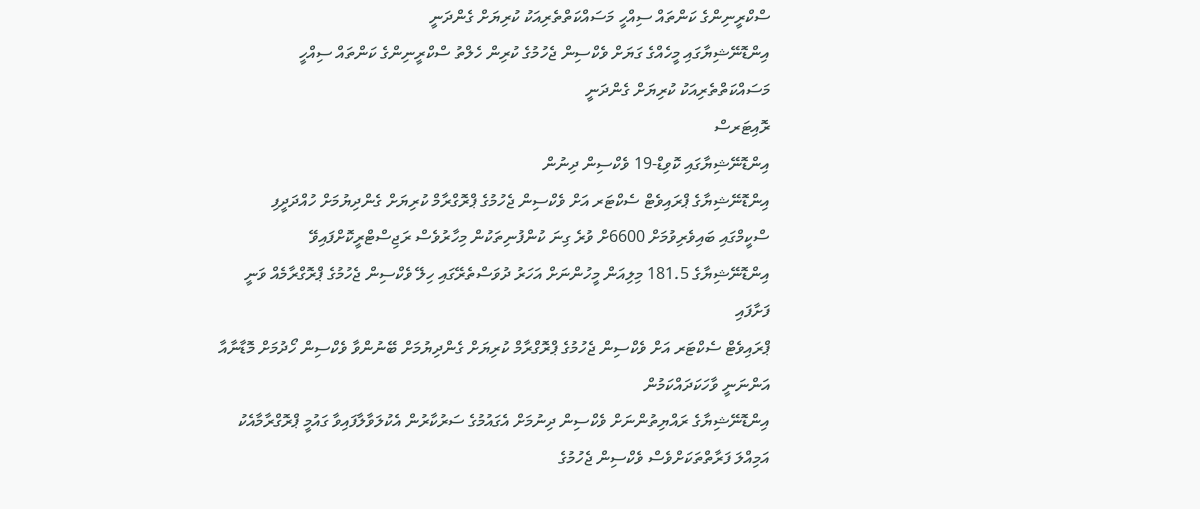ސްކްރީނިންގެ ކަންތައް ސިއްހީ މަސައްކަތްތެރިއަކު ކުރިޔަށް ގެންދަނީ
އިންޑޮނޭޝިޔާގައި މީހެއްގެ ގަޔަށް ވެކްސިން ޖެހުމުގެ ކުރިން ހެލްތު ސްކްރީނިންގެ ކަންތައް ސިއްހީ މަސައްކަތްތެރިއަކު ކުރިޔަށް ގެންދަނީ
ރޮއިޓަރސް
އިންޑޮނޭޝިޔާގައި ކޮވިޑް-19 ވެކްސިން ދިނުން
އިންޑޮނޭޝިޔާގެ ޕްރައިވެޓް ސެކްޓަރ އަށް ވެކްސިން ޖެހުމުގެ ޕްރޮގްރާމް ކުރިޔަށް ގެންދިޔުމަށް ހުއްދަދީފި
ސްކީމްގައި ބައިވެރިވުމަށް 6600ށް ވުރެ ގިނަ ކުންފުނިތަކުން މިހާރުވެސް ރަޖިސްޓްރީކޮށްފައިވޭ
އިންޑޮނޭޝިޔާގެ 181.5 މިލިއަން މީހުންނަށް އަހަރު ދުވަސްތެރޭގައި ހިލޭ ވެކްސިން ޖެހުމުގެ ޕްރޮގްރާމެއް ވަނީ ފަށާފައި
ޕްރައިވެޓް ސެކްޓަރ އަށް ވެކްސިން ޖެހުމުގެ ޕްރޮގްރާމް ކުރިޔަށް ގެންދިޔުމަށް ބޭނުންވާ ވެކްސިން ހޯދުމަށް މޮޑާނާއާ އަންނަނީ ވާހަކަދައްކަމުން
އިންޑޮނޭޝިޔާގެ ރައްޔިތުންނަށް ވެކްސިން ދިނުމަށް އެގައުމުގެ ސަރުކާރުން އެކުލަވާލާފައިވާ ގައުމީ ޕްރޮގްރާމާއެކު އަމިއްލަ ފަރާތްތަކަށްވެސް ވެކްސިން ޖެހުމުގެ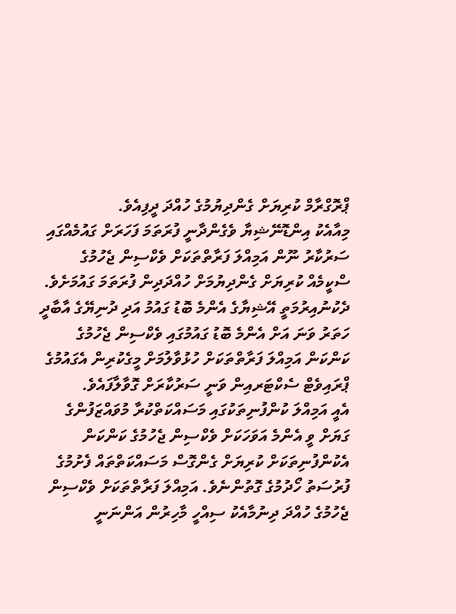ޕްރޮގްރާމް ކުރިޔަށް ގެންދިޔުމުގެ ހުއްދަ ދީފިއެވެ.
މިއާއެކު އިންޑޮނޭޝިޔާ ވެގެންދާނީ ފުރަތަމަ ފަހަރަށް ގައުމެއްގައި ސަރުކާރު ނޫން އަމިއްލަ ފަރާތްތަކަށް ވެކްސިން ޖެހުމުގެ ސްކީމެއް ކުރިޔަށް ގެންދިޔުމަށް ހުއްދަދިން ފުރަތަމަ ގައުމަށެވެ. ދެކުނުއިރުމަތީ އޭޝިޔާގެ އެންމެ ބޮޑު ގައުމު އަދި ދުނިޔޭގެ އާބާދީ ހަތަރު ވަނަ އަށް އެންމެ ބޮޑު ގައުމުގައި ވެކްސިން ޖެހުމުގެ ކަންކަން އަމިއްލަ ފަރާތްތަކަށް ހުޅުވާލުމަށް މީގެކުރިން އެގައުމުގެ ޕްރައިވެޓް ސެކްޓަރއިން ވަނީ ސަރުކާރަށް ގޮވާލާފައެވެ.
އެއީ އަމިއްލަ ކުންފުނިތަކުގައި މަސައްކަތްކުރާ މުވައްޒަފުންގެ ގަޔަށް ވީ އެންމެ އަވަހަކަށް ވެކްސިން ޖެހުމުގެ ކަންކަން އެކުންފުނިތަކަށް ކުރިޔަށް ގެންގޮސް މަސައްކަތްތައް ފެށުމުގެ ފުރުސަތު ހޯދުމުގެ ގޮތުންނެވެ. އަމިއްލަ ފަރާތްތަކަށް ވެކްސިން ޖެހުމުގެ ހުއްދަ ދިނުމާއެކު ސިއްހީ މާހިރުން އަންނަނީ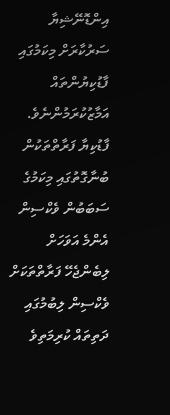އިންޑޮނޭޝިޔާ ސަރުކާރަށް މިކަމުގައި ފާޑުކިޔުންތައް އަމާޒުކުރަމުންނެވެ. ފާޑުކިޔާ ފަރާތްތަކުން ބުނާގޮތުގައި މިކަމުގެ ސަބަބުން ވެކްސިން އެންމެ އަވަހަށް ލިބެންޖެހޭ ފަރާތްތަކަށް ވެކްސިން ލިބުމުގައި ދަތިތައް ކުރިމަތިވެ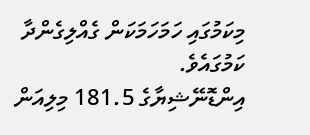މިކަމުގައި ހަމަހަމަކަން ގެއްލިގެންދާ ކަމުގައެވެ.
އިންޑޮނޭޝިޔާގެ 181.5 މިލިއަން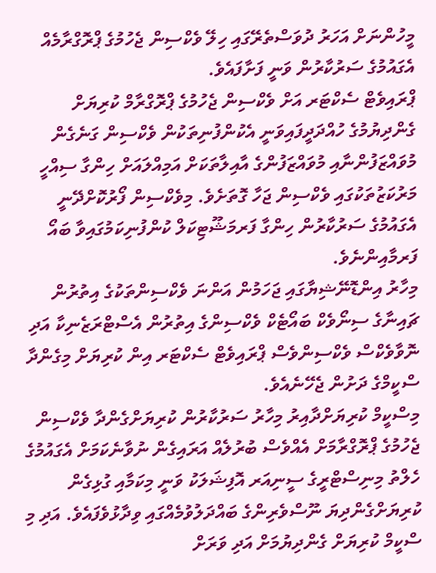މީހުންނަށް އަހަރު ދުވަސްތެރޭގައި ހިލޭ ވެކްސިން ޖެހުމުގެ ޕްރޮގްރާމެއް އެގައުމުގެ ސަރުކާރުން ވަނީ ފަށާފައެވެ.
ޕްރައިވެޓް ސެކްޓަރ އަށް ވެކްސިން ޖެހުމުގެ ޕްރޮގްރާމް ކުރިޔަށް ގެންދިޔުމުގެ ހުއްދަދީފައިވަނީ އެކުންފުނިތަކުން ވެކްސިން ގަނެގެން މުވައްޒަފުންނާއި މުވައްޒަފުންގެ އާއިލާތަކަށް އަމިއްލައަށް ހިންގާ ސިއްހީ މަރުކަޒުތަކުގައި ވެކްސިން ޖަހާ ގޮތަށެވެ. މިވެކްސިން ފޯރުކޮށްދޭނީ އެގައުމުގެ ސަރުކާރުން ހިންގާ ފަރމަޝޫޓިކަލް ކުންފުނިކަމުގައިވާ ބައޯ ފަރމާއިންނެވެ.
މިހާރު އިންޑޮނޭޝިޔާގައި ޖަހަމުން އަންނަ ވެކްސިންތަކުގެ އިތުރުން ޗައިނާގެ ސިނޯވެކް ބައޯޓެކް ވެކްސިންގެ އިތުރުން އެސްޓްރަޒެނިކާ އަދި ނޮވާވެކްސް ވެކްސިންވެސް ޕްރައިވެޓް ސެކްޓަރ އިން ކުރިޔަށް މިގެންދާ ސްކީމްގެ ދަށުން ޖެހޭނެއެވެ.
މިސްކީމް ކުރިޔަށްދާއިރު މިހާރު ސަރުކާރުން ކުރިޔަށްގެންދާ ވެކްސިން ޖެހުމުގެ ޕްރޮގްރާމަށް އެއްވެސް ބުރުލެއް އަރައިގެން ނުވާނެކަމަށް އެގައުމުގެ ހެލްތު މިނިސްޓްރީގެ ސީނިއަރ އޮފިޝަލަކު ވަނީ މިކަމާއި ގުޅިގެން ކުރިޔަށްގެންދިޔަ ނޫސްވެރިންގެ ބައްދަލުވުމެއްގައި ވިދާޅުވެފައެވެ. އަދި މި ސްކީމް ކުރިޔަށް ގެންދިޔުމަށް އަދި ވަރަށް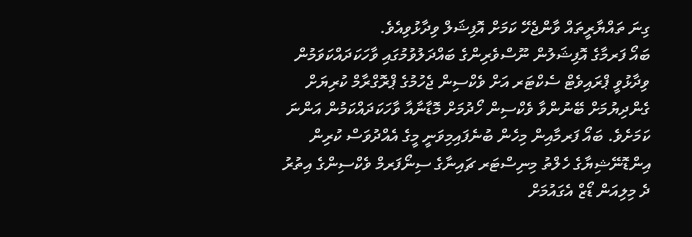ގިނަ ތައްޔާރީތައް ވާންޖެހޭ ކަމަށް އޮފިޝަލް ވިދާޅުވިއެވެ.
ބައޯ ފަރމާގެ އޮފިޝަލުން ނޫސްވެރިންގެ ބައްދަލުވުމުގައި ވާހަކަދައްކަވަމުން ވިދާޅުވީ ޕްރައިވެޓް ސެކްޓަރ އަށް ވެކްސިން ޖެހުމުގެ ޕްރޮގްރާމް ކުރިޔަށް ގެންދިޔުމަށް ބޭނުންވާ ވެކްސިން ހޯދުމަށް މޮޑާނާއާ ވާހަކަދައްކަމުން އަންނަ ކަމަށެވެ. ބައޯ ފަރމާއިން މިހެން ބުނެފައިމިވަނީ މީގެ އެއްދުވަސް ކުރިން އިންޑޮނޭޝިޔާގެ ހެލްތު މިނިސްޓަރ ޗައިނާގެ ސިނޯފަރމް ވެކްސިންގެ އިތުރު ދެ މިލިއަން ޑޯޒް އެގައުމަށް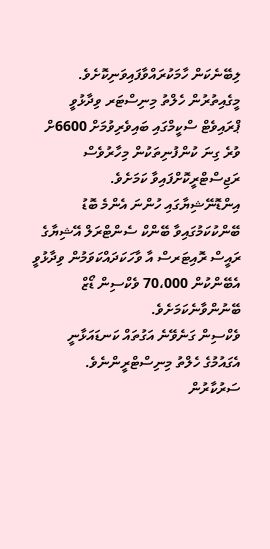ލިބޭނެކަން ހާމަކުރައްވާފައިވަނިކޮށެވެ.
މީގެއިތުރުން ހެލްތު މިނިސްޓަރ ވިދާޅުވީ ޕްރައިވެޓް ސްކީމްގައި ބައިވެރިވުމަށް 6600ށް ވުރެ ގިނަ ކުންފުނިތަކުން މިހާރުވެސް ރަޖިސްޓްރީކޮށްފައިވާ ކަމަށެވެ.
އިންޑޮނޭޝިޔާގައި ހުންނަ އެންމެ ބޮޑު ބޭންކުކަމުގައިވާ ބޭންކް ސެންޓްރަލް އޭޝިޔާގެ ރައީސް ރޮއިޓަރސް އާ ވާހަކަދައްކަވަމުން ވިދާޅުވީ އެބޭންކުން 70،000 ވެކްސިން ޑޯޒް ބޭނުންވާނެކަމަށެވެ.
ވެކްސިން ގަނެވޭނެ އަގުތައް ކަނޑައަޅާނީ އެގައުމުގެ ހެލްތު މިނިސްޓްރީންނެވެ.
ސަރުކާރުން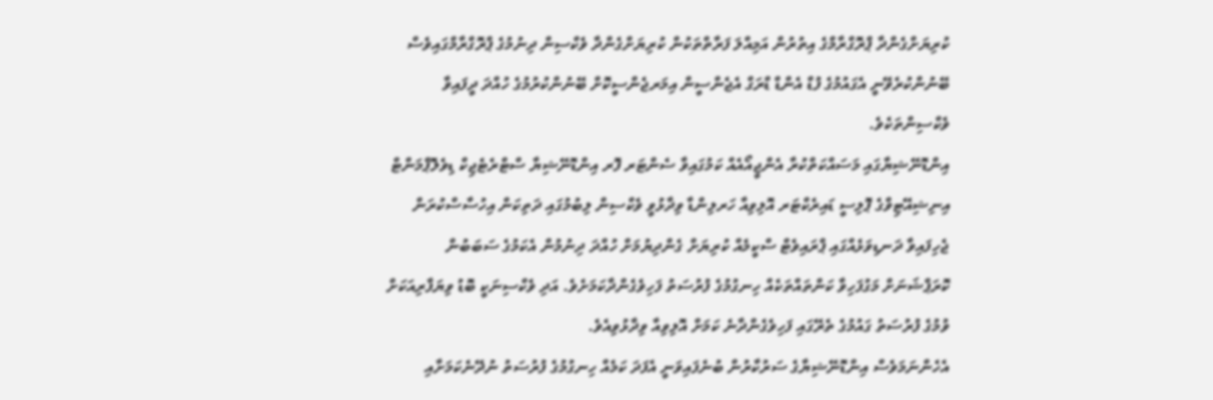ކުރިޔަށްގެންދާ ޕްރޮގްރާމްގެ އިތުރުން އަމިއްލަ ފަރާތްތަކުން ކުރިޔަށްގެންދާ ވެކްސިން ދިނުމުގެ ޕްރޮގްރާމްގައިވެސް ބޭނުންކުރެވޭނީ އެގައުމުގެ ފުޑް އެންޑް ޑްރަގް އެޖެންސީން އިމަރޖެންސީކޮށް ބޭނުންކުރުމުގެ ހުއްދަ ދީފައިވާ ވެކްސިންތަކެވެ.
އިންޑޮނޭޝިޔާގައި މަސައްކަތްކުރާ އެންޖީއޯއެއް ކަމުގައިވާ ސެންޓަރ ފޮރ އިންޑޮނޭޝިޔާ ސްޓްރެޓެޖިކް ޑިވެލޮޕްމަންޓް އިނިޝިއޭޓިވްގެ ޕޮލިސީ ޑައިރެކްޓަރ އޮލިވިއާ ހަރލިންޑާ ވިދާޅުވީ ވެކްސިން ލިބުމުގައި ދަތިކަން އިހުސާސްކުރަން ޖެހިފައިވާ ދަނޑިވަޅެއްގައި ޕްރައިވެޓް ސްކީމެއް ކުރިޔަށް ގެންދިޔުމަށް ހުއްދަ ދިނުމުން އެކަމުގެ ސަބަބުން ކޮރަޕްޝަނަށް މަގުފަހިވާ ކަންތައްތަކެއް ހިނގުމުގެ ފުރުސަތު ފަހިވެގެންދާކަމަށެވެ. އަދި ވެކްސިނަކީ ބޮޑު ވިޔަފާރިއަކަށް ވުމުގެ ފުރުސަތު ގައުމުގެ ތެރޭގައި ފަހިވެގެންދާނެ ކަމަށް އޮލިވިއާ ވިދާޅުވިއެވެ.
އެހެންނަމަވެސް އިންޑޮނޭޝިޔާގެ ސަރުކާރުން ބުނެފައިވަނީ އެފަދަ ކަމެއް ހިނގުމުގެ ފުރުސަތު ނުދޭނެކަމަށާއި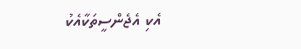އެކި އެޖެންސީތަކާއެކު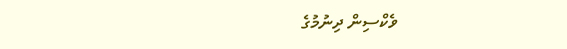ވެކްސިން ދިނުމުގެ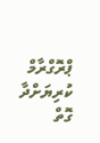ޕްރޮގްރާމް ކުރިޔަށްދާ ގޮތް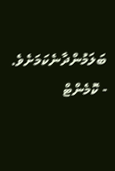ބަލަމުންދާނެކަމަށެވެ.
- ކޮމެންޓް